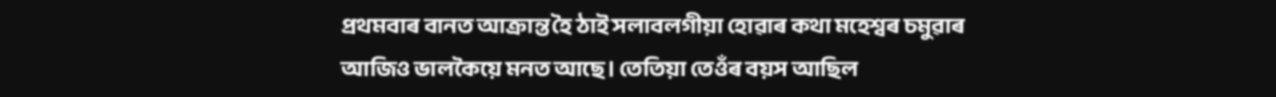প্ৰথমবাৰ বানত আক্ৰান্ত হৈ ঠাই সলাবলগীয়া হোৱাৰ কথা মহেশ্বৰ চমুৱাৰ আজিও ভালকৈয়ে মনত আছে। তেতিয়া তেওঁৰ বয়স আছিল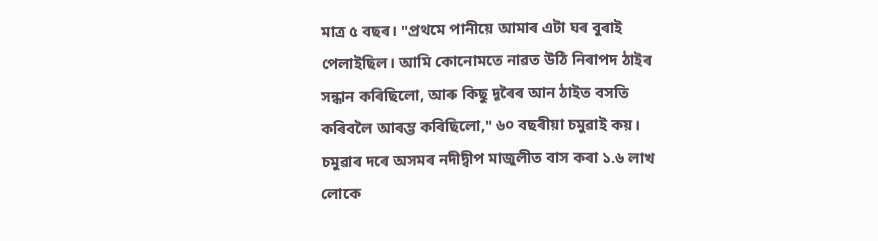মাত্ৰ ৫ বছৰ। "প্ৰথমে পানীয়ে আমাৰ এটা ঘৰ বুৰাই পেলাইছিল। আমি কোনোমতে নাৱত উঠি নিৰাপদ ঠাইৰ সন্ধান কৰিছিলো, আৰু কিছু দূৰৈৰ আন ঠাইত বসতি কৰিবলৈ আৰম্ভ কৰিছিলো," ৬০ বছৰীয়া চমুৱাই কয়।
চমুৱাৰ দৰে অসমৰ নদীদ্বীপ মাজুলীত বাস কৰা ১.৬ লাখ লোকে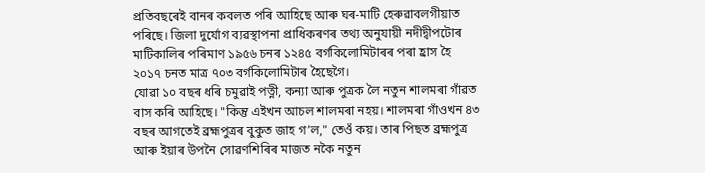প্ৰতিবছৰেই বানৰ কবলত পৰি আহিছে আৰু ঘৰ-মাটি হেৰুৱাবলগীয়াত পৰিছে। জিলা দুৰ্যোগ ব্যৱস্থাপনা প্ৰাধিকৰণৰ তথ্য অনুযায়ী নদীদ্বীপটোৰ মাটিকালিৰ পৰিমাণ ১৯৫৬ চনৰ ১২৪৫ বৰ্গকিলোমিটাৰৰ পৰা হ্ৰাস হৈ ২০১৭ চনত মাত্ৰ ৭০৩ বৰ্গকিলোমিটাৰ হৈছেগৈ।
যোৱা ১০ বছৰ ধৰি চমুৱাই পত্নী, কন্যা আৰু পুত্ৰক লৈ নতুন শালমৰা গাঁৱত বাস কৰি আহিছে। "কিন্তু এইখন আচল শালমৰা নহয়। শালমৰা গাঁওখন ৪৩ বছৰ আগতেই ব্ৰহ্মপুত্ৰৰ বুকুত জাহ গ’ল," তেওঁ কয়। তাৰ পিছত ব্ৰহ্মপুত্ৰ আৰু ইয়াৰ উপনৈ সোৱণশিৰিৰ মাজত নকৈ নতুন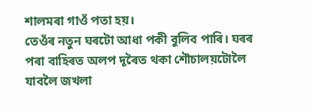শালমৰা গাওঁ পতা হয়।
তেওঁৰ নতুন ঘৰটো আধা পকী বুলিব পাৰি। ঘৰৰ পৰা বাহিৰত অলপ দূৰৈত থকা শৌচালয়টোলৈ যাবলৈ জখলা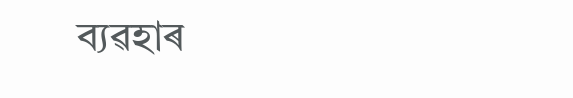ব্যৱহাৰ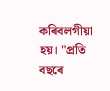কৰিবলগীয়া হয়। "প্ৰতি বছৰে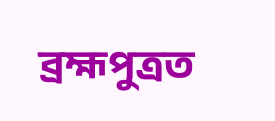ব্ৰহ্মপুত্ৰত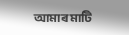আমাৰ মাটি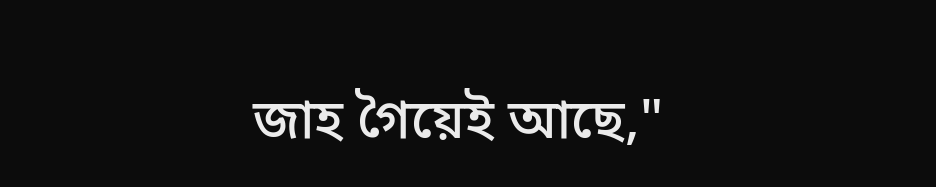জাহ গৈয়েই আছে,"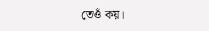তেওঁ কয়।